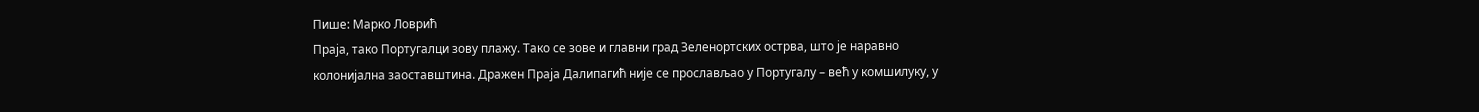Пише: Марко Ловрић
Праја, тако Португалци зову плажу. Тако се зове и главни град Зеленортских острва, што је наравно колонијална заоставштина. Дражен Праја Далипагић није се прослављао у Португалу – већ у комшилуку, у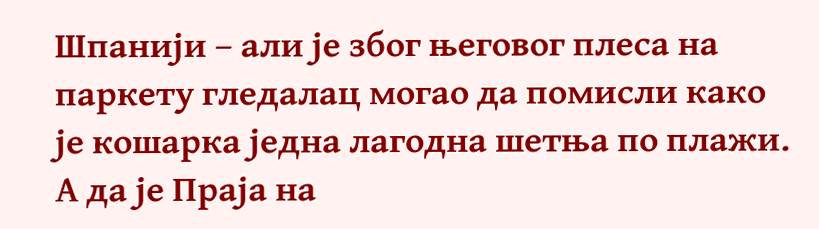Шпанији – али је због његовог плеса на паркету гледалац могао да помисли како је кошарка једна лагодна шетња по плажи. А да је Праја на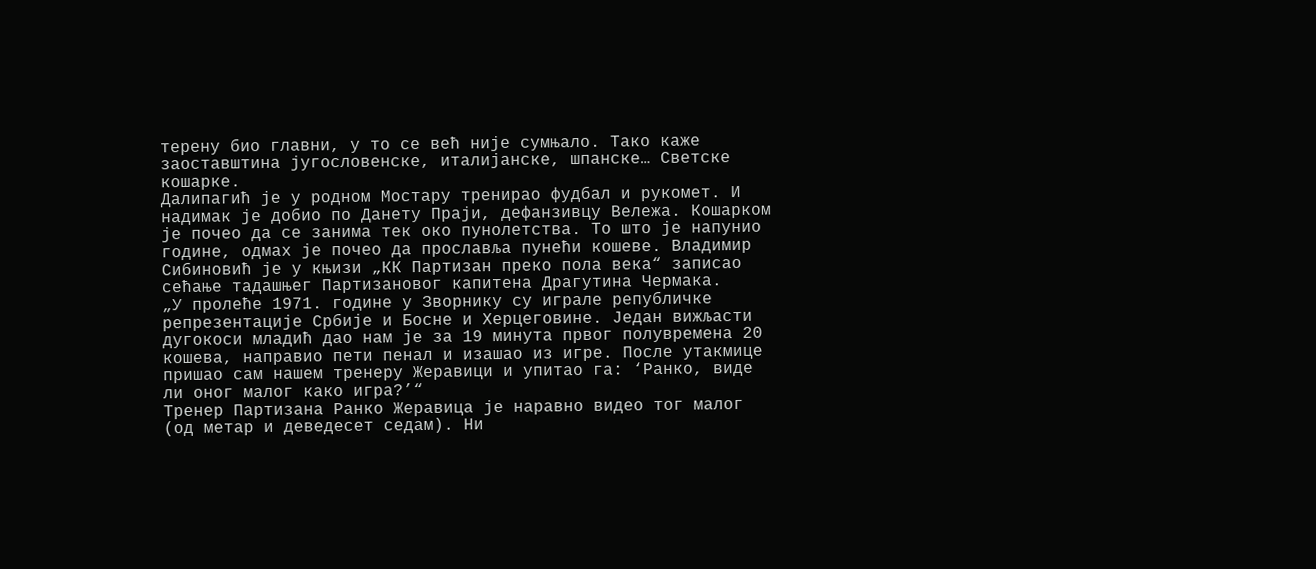терену био главни, у то се већ није сумњало. Тако каже заоставштина југословенске, италијанске, шпанске… Светске кошарке.
Далипагић је у родном Мостару тренирао фудбал и рукомет. И надимак је добио по Данету Праји, дефанзивцу Вележа. Кошарком је почео да се занима тек око пунолетства. То што је напунио године, одмах је почео да прославља пунећи кошеве. Владимир Сибиновић је у књизи „КК Партизан преко пола века“ записао сећање тадашњег Партизановог капитена Драгутина Чермака.
„У пролеће 1971. године у Зворнику су играле републичке репрезентације Србије и Босне и Херцеговине. Један вижљасти дугокоси младић дао нам је за 19 минута првог полувремена 20 кошева, направио пети пенал и изашао из игре. После утакмице пришао сам нашем тренеру Жеравици и упитао га: ‘Ранко, виде ли оног малог како игра?’“
Тренер Партизана Ранко Жеравица је наравно видео тог малог (од метар и деведесет седам). Ни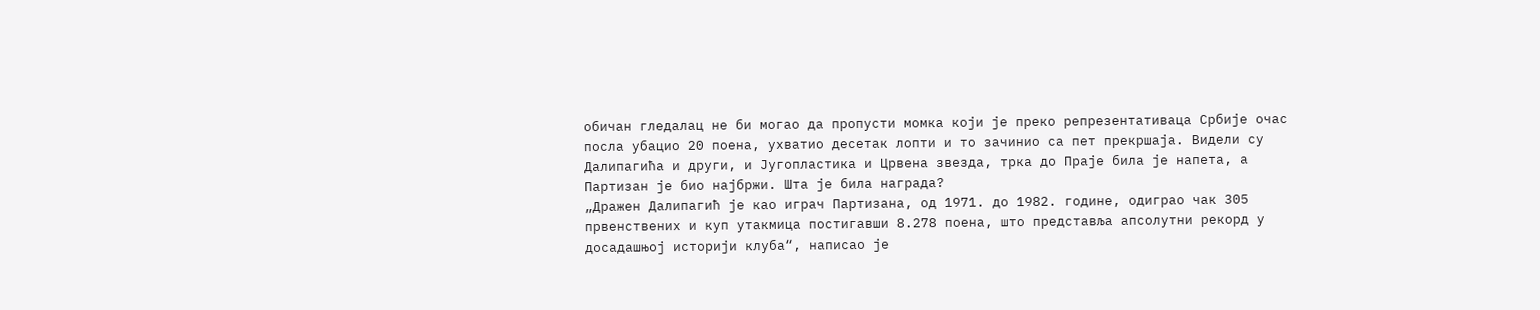обичан гледалац не би могао да пропусти момка који је преко репрезентативаца Србије очас посла убацио 20 поена, ухватио десетак лопти и то зачинио са пет прекршаја. Видели су Далипагића и други, и Југопластика и Црвена звезда, трка до Праје била је напета, а Партизан је био најбржи. Шта је била награда?
„Дражен Далипагић је као играч Партизана, од 1971. до 1982. године, одиграо чак 305 првенствених и куп утакмица постигавши 8.278 поена, што представља апсолутни рекорд у досадашњој историји клуба“, написао је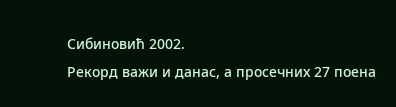Сибиновић 2002.
Рекорд важи и данас, а просечних 27 поена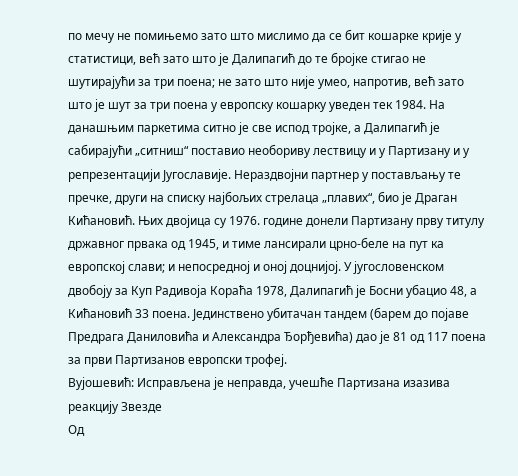по мечу не помињемо зато што мислимо да се бит кошарке крије у статистици, већ зато што је Далипагић до те бројке стигао не шутирајући за три поена; не зато што није умео, напротив, већ зато што је шут за три поена у европску кошарку уведен тек 1984. На данашњим паркетима ситно је све испод тројке, а Далипагић је сабирајући „ситниш“ поставио необориву лествицу и у Партизану и у репрезентацији Југославије. Нераздвојни партнер у постављању те пречке, други на списку најбољих стрелаца „плавих“, био је Драган Кићановић. Њих двојица су 1976. године донели Партизану прву титулу државног првака од 1945, и тиме лансирали црно-беле на пут ка европској слави; и непосредној и оној доцнијој. У југословенском двобоју за Куп Радивоја Кораћа 1978, Далипагић је Босни убацио 48, а Кићановић 33 поена. Јединствено убитачан тандем (барем до појаве Предрага Даниловића и Александра Ђорђевића) дао је 81 од 117 поена за први Партизанов европски трофеј.
Вујошевић: Исправљена је неправда, учешће Партизана изазива реакцију Звезде
Од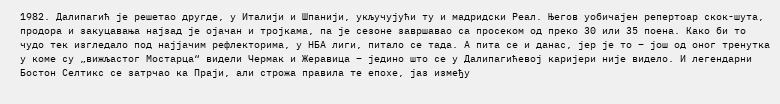1982. Далипагић је решетао другде, у Италији и Шпанији, укључујући ту и мадридски Реал. Његов уобичајен репертоар скок-шута, продора и закуцавања најзад је ојачан и тројкама, па је сезоне завршавао са просеком од преко 30 или 35 поена. Како би то чудо тек изгледало под најјачим рефлекторима, у НБА лиги, питало се тада. А пита се и данас, јер је то – још од оног тренутка у коме су „вижљастог Мостарца“ видели Чермак и Жеравица – једино што се у Далипагићевој каријери није видело. И легендарни Бостон Селтикс се затрчао ка Праји, али строжа правила те епохе, јаз између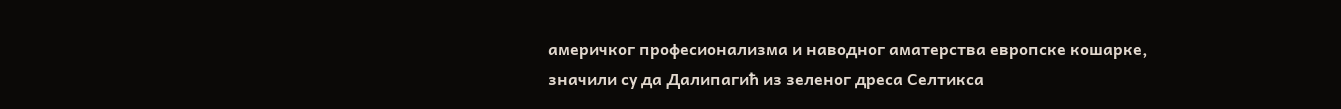америчког професионализма и наводног аматерства европске кошарке, значили су да Далипагић из зеленог дреса Селтикса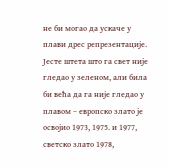не би могао да ускаче у плави дрес репрезентације. Јесте штета што га свет није гледао у зеленом, али била би већа да га није гледао у плавом – европско злато је освојио 1973, 1975. и 1977, светско злато 1978,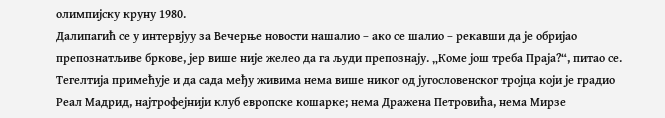олимпијску круну 1980.
Далипагић се у интервјуу за Вечерње новости нашалио – ако се шалио – рекавши да је обријао препознатљиве бркове, јер више није желео да га људи препознају. „Коме још треба Праја?“, питао се. Тегелтија примећује и да сада међу живима нема више никог од југословенског тројца који је градио Реал Мадрид, најтрофејнији клуб европске кошарке; нема Дражена Петровића, нема Мирзе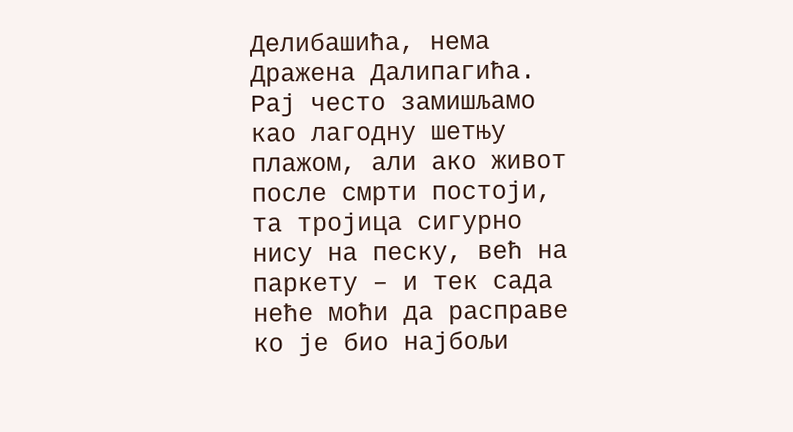Делибашића, нема Дражена Далипагића. Рај често замишљамо као лагодну шетњу плажом, али ако живот после смрти постоји, та тројица сигурно нису на песку, већ на паркету – и тек сада неће моћи да расправе ко је био најбољи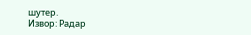шутер.
Извор: Радар